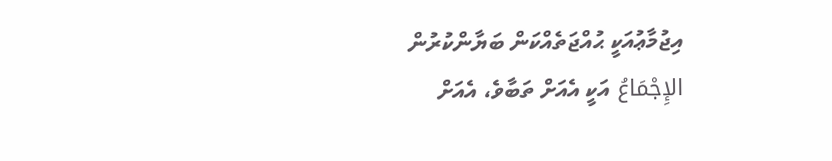އިޖުމާޢުއަކީ ޙުއްޖަތެއްކަން ބަޔާންކުރުން
الإِجْمَاعُ އަކީ އެއަށް ތަބާވެ، އެއަށް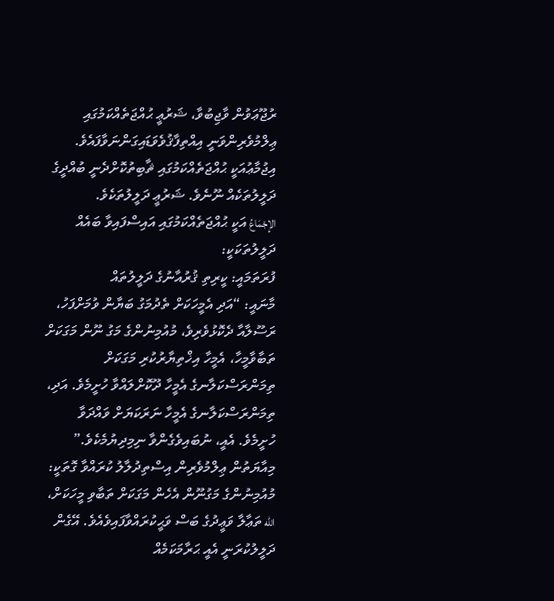ރުޖޫޢަވުން ވާޖިބުވާ، ޝަރުޢީ ޙުއްޖަތެއްކަމުގައި ޢިލްމުވެރިންވަނީ އިއްތިފާޤުވެވަޑައިގަންނަވާފައެވެ.
އިޖުމާޢުއަކީ ޙުއްޖަތެއްކަމުގައި ޘާބިތުކޮށްދެނީ ބުއްދީގެ ދަލީލުތަކެއް ނޫނެވެ. ޝަރުޢީ ދަލީލުތަކެވެ.
الإِجْمَاعُ އަކީ ޙުއްޖަތެއްކަމުގައި އައިސްފައިވާ ބައެއް ދަލީލުތަކަކީ:
ފުރަތަމައީ: ކީރިތި ޤުރުއާނުގެ ދަލީލުތައް
މާނައީ: “އަދި އެމީހަކަށް ތެދުމަގު ބަޔާން ވުމަށްފަހު، ރަސޫލާއާ ދެކޮޅުވެރިވެ، މުއުމިނުންގެ މަގު ނޫން މަގަކަށް ތަބާވާމީހާ، އެމީހާ އިޚްތިޔާރުކުރި މަގަކަށް ތިމަންރަސްކަލާނގެ އެމީހާ ދޫކޮށްލައްވާ ހުށީމެވެ. އަދި، ތިމަންރަސްކަލާނގެ އެމީހާ ނަރަކަޔަށް ވައްދަވާ ހުށީމެވެ. އެއީ، ނުބައިވެގެންވާ ނިމިދިޔުމެކެވެ.”
މިއާޔަތުން ޢިލްމުވެރިން އިސްތިދުލާލު ކުރައްވާ ގޮތަކީ:
މުއުމިނުންގެ މަގުނޫން އެހެން މަގަކަށް ތަބާވި މީހަކަށް، الله ތަޢާލާ ވަޢީދުގެ ބަސް ވަޙީކުރައްވާފައިވެއެވެ. އޭގެން ދަލީލުކުރަނީ އެއީ ޙަރާމަކަމެއް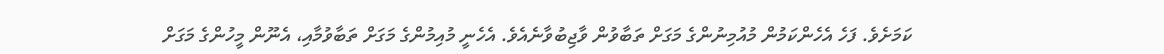ކަމަށެވެ. ފަހެ އެހެންކަމުން މުއުމިނުންގެ މަގަށް ތަބާވުން ވާޖިބުވާނެއެވެ. އެހެނީ މުއިމުންގެ މަގަށް ތަބާވުމާއި، އެނޫން މީހުންގެ މަގަށް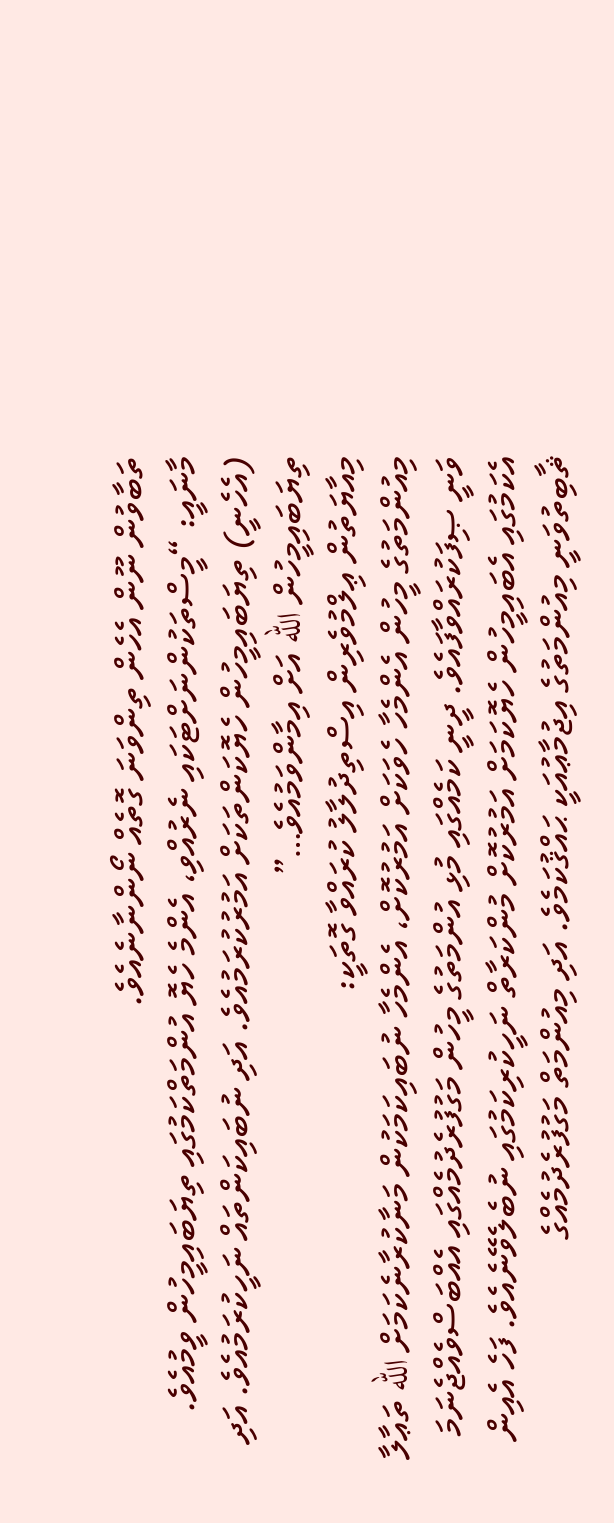ތަބާވުން ނޫން އެހެން ތިންވަނަ ގޮތެއް ނޯންނާނެއެވެ.
މާނައީ: “މީސްތަކުންނަށްޓަކައި ނެރުއްވި، އެންމެ ހެޔޮ އުންމަތްކަމުގައި ތިޔަބައިމީހުން ވީމުއެވެ. (އެހެނީ) ތިޔަބައިމީހުން ހެޔޮކަންތަކަށް އަމުރުކުރަމުއެވެ. އަދި ނުބައިކަންތައް ނަހީކުރަމުއެވެ. އަދި ތިޔަބައިމީހުން الله އަށް އިމާންވަމުއެވެ…”
މިއާޔަތުން ޢިލްމުވެރިން އިސްތިދުލާލު ކުރައްވާ ގޮތަކީ:
މިއުންމަތުގެ މީހުން އެންމެހާ ހެވަކަށް އަމުރުކޮށް، އެންމެހާ ނުބައިކަމަކުން މަނާކުރާނެކަމަށް الله ތަޢާލާ ވަނީ ޞިފަކުރައްވާފައެވެ. ދީނީ ކަމެއްގައި މުޅި އުންމަތުގެ މީހުން މަގުފުރެދުމެއްގައި އެއްބަސްވެއްޖެނަމަ އެކަމުގައި އެބައިމީހުން ހެޔޮކަމަށް އަމުރުކޮށް މުންކަރާތް ނަހީކުރިކަމުގައި ނުބެލެވޭނެއެވެ. ފަހެ އެއިން ޘާބިތުވަނީ މިއުންމަތުގެ އިޖުމާޢުއަކީ ޙައްޤުކަމެވެ. އަދި މިއުންމަތް މަގުފުރެދުމެއްގެ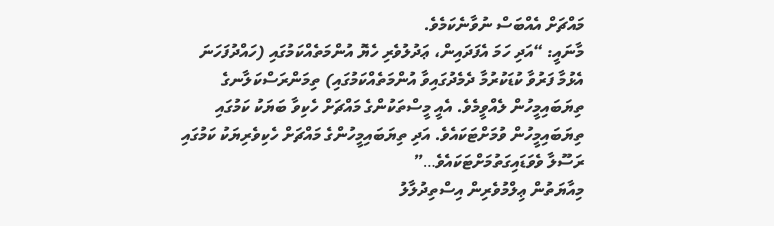މައްޗަށް އެއްބަސް ނުވާނެކަމެވެ.
މާނައީ: “އަދި ހަމަ އެފަދައިން، ޢަދުލުވެރި ހެޔޮ އުންމަތެއްކަމުގައި (ހައްދުފަހަނަ އެޅުމާ ފަރުވާ ކުޑަކުރުމާ ދެމެދުގައިވާ އުންމަތެއްކަމުގައި) ތިމަންރަސްކަލާނގެ ތިޔަބައިމީހުން ލެއްވީމެވެ. އެއީ މީސްތަކުންގެ މައްޗަށް ހެކިވާ ބަޔަކު ކަމުގައި ތިޔަބައިމީހުން ވުމަށްޓަކައެވެ. އަދި ތިޔަބައިމީހުންގެ މައްޗަށް ހެކިވެރިޔަކު ކަމުގައި ރަސޫލާ ވެވަޑައިގަތުމަށްޓަކައެވެ…”
މިއާޔަތުން ޢިލްމުވެރިން އިސްތިދުލާލު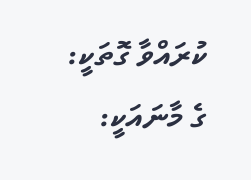ކުރައްވާ ގޮތަކީ:
ގެ މާނައަކީ: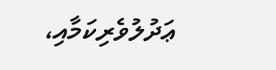ޢަދުލުވެރިކަމާއި،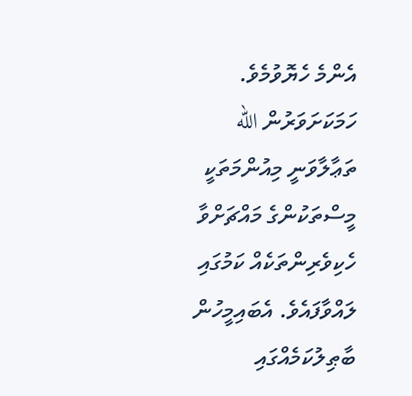އެންމެ ހެޔޮވުމެވެ. ހަމަކަށަވަރުން الله ތަޢާލާވަނީ މިއުންމަތަކީ މީސްތަކުންގެ މައްޗަށްވާ ހެކިވެރިންތަކެއް ކަމުގައި ލައްވާފައެވެ. އެބައިމީހުން ބާޠިލުކަމެއްގައި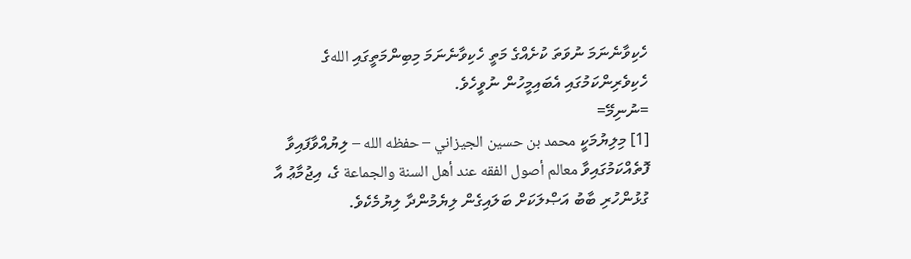ހެކިވާނެނަމަ ނުވަތަ ކުށެއްގެ މަތީ ހެކިވާނެނަމަ މިބިންމަތީގައި اللهގެ ހެކިވެރިންކަމުގައި އެބައިމީހުން ނުވީހެވެ.
=ނުނިމޭ=
[1] މިލިޔުމަކީ محمد بن حسين الجيزاني – حفظه الله – ލިޔުއްވާފައިވާ ފޮތެއްކަމުގައިވާ معالم أصول الفقه عند أهل السنة والجماعة ގެ، އިޖުމާޢު އާ ގުޅުންހުރި ބާބު އަޞްލަކަށް ބަލައިގެން ލިޔެމުންދާ ލިޔުމެކެވެ.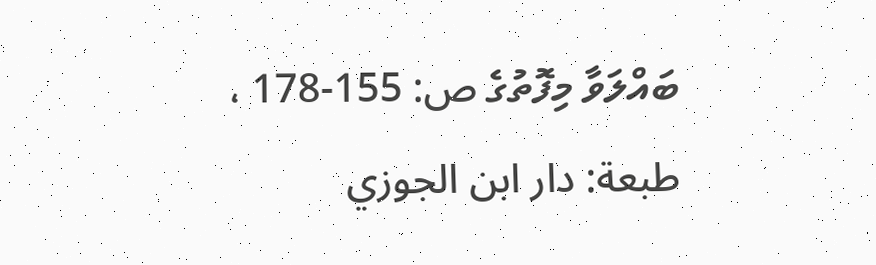ބައްލަވާ މިފޮތުގެ ص: 155-178 ، طبعة: دار ابن الجوزي